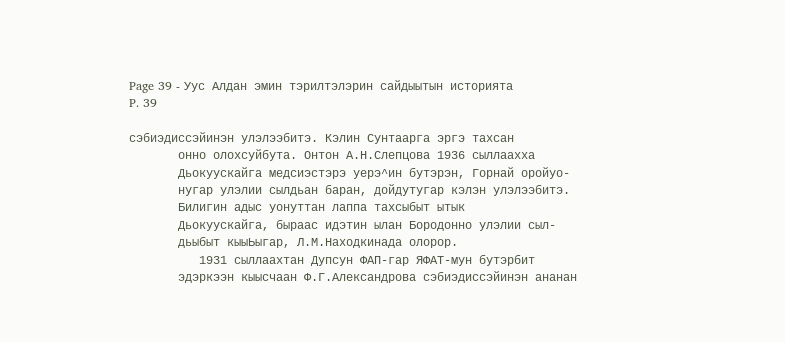Page 39 - Уус Алдан эмин тэрилтэлэрин сайдыытын историята
P. 39

сэбиэдиссэйинэн улэлээбитэ. Кэлин Сунтаарга эргэ тахсан
       онно олохсуйбута. Онтон А.Н.Слепцова 1936 сыллаахха
       Дьокуускайга медсиэстэрэ уерэ^ин бутэрэн, Горнай оройуо-
       нугар улэлии сылдьан баран, дойдутугар кэлэн улэлээбитэ.
       Билигин адыс уонуттан лаппа тахсыбыт ытык
       Дьокуускайга, быраас идэтин ылан Бородонно улэлии сыл-
       дьыбыт кыыЬыгар, Л.М.Находкинада олорор.
          1931 сыллаахтан Дупсун ФАП-гар ЯФАТ-мун бутэрбит
       эдэркээн кыысчаан Ф.Г.Александрова сэбиэдиссэйинэн ананан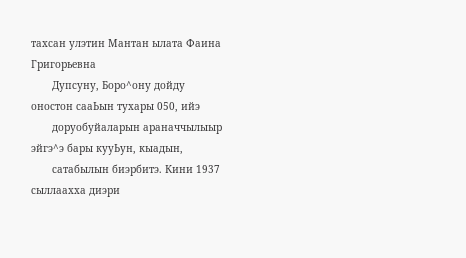тахсан улэтин Мантан ылата Фаина Григорьевна
       Дупсуну, Боро^ону дойду оностон сааЬын тухары 050, ийэ
       доруобуйаларын араначчылыыр эйгэ^э бары кууЬун, кыадын,
       сатабылын биэрбитэ. Кини 1937 сыллаахха диэри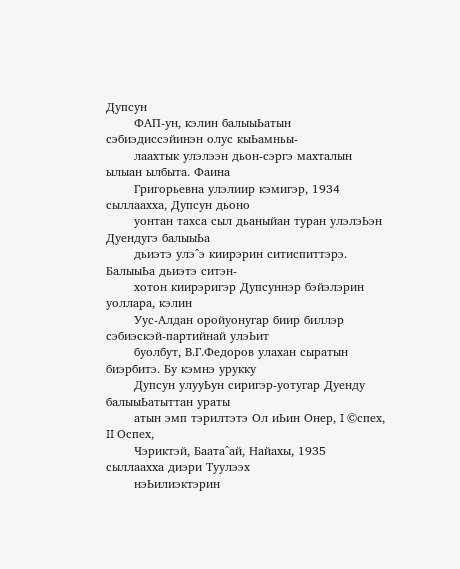Дупсун
       ФАП-ун, кэлин балыыЬатын сэбиэдиссэйинэн олус кыЬамньы-
       лаахтык улэлээн дьон-сэргэ махталын ылыан ылбыта. Фаина
       Григорьевна улэлиир кэмигэр, 1934 сыллаахха, Дупсун дьоно
       уонтан тахса сыл дьаныйан туран улэлэЬэн Дуендугэ балыыЬа
       дьиэтэ улэ^э киирэрин ситиспиттэрэ. БалыыЬа дьиэтэ ситэн-
       хотон киирэригэр Дупсуннэр бэйэлэрин уоллара, кэлин
       Уус-Алдан оройуонугар биир биллэр сэбиэскэй-партийнай улэЬит
       буолбут, В.Г.Федоров улахан сыратын биэрбитэ. Бу кэмнэ урукку
       Дупсун улууЬун сиригэр-уотугар Дуенду балыыЬатыттан ураты
       атын эмп тэрилтэтэ Ол иЬин Онер, I ©спех, II Оспех,
       Чэриктэй, Баата^ай, Найахы, 1935 сыллаахха диэри Туулээх
       нэЬилиэктэрин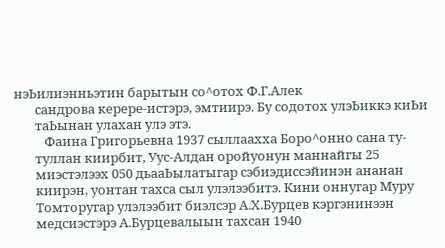нэЬилиэнньэтин барытын со^отох Ф.Г.Алек
       сандрова керере-истэрэ, эмтиирэ. Бу содотох улэЬиккэ киЬи
       таЬынан улахан улэ этэ.
          Фаина Григорьевна 1937 сыллаахха Боро^онно сана ту-
       туллан киирбит, Уус-Алдан оройуонун маннайгы 25
       миэстэлээх 050 дьааЬылатыгар сэбиэдиссэйинэн ананан
       киирэн, уонтан тахса сыл улэлээбитэ. Кини оннугар Муру
       Томторугар улэлээбит биэлсэр А.X.Бурцев кэргэнинээн
       медсиэстэрэ А.Бурцевалыын тахсан 1940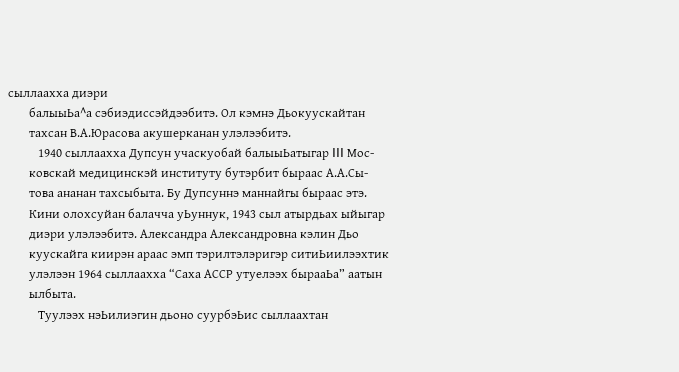сыллаахха диэри
       балыыЬа^а сэбиэдиссэйдээбитэ. Ол кэмнэ Дьокуускайтан
       тахсан В.А.Юрасова акушерканан улэлээбитэ.
          1940 сыллаахха Дупсун учаскуобай балыыЬатыгар III Мос-
       ковскай медицинскэй институту бутэрбит быраас А.А.Сы-
       това ананан тахсыбыта. Бу Дупсуннэ маннайгы быраас этэ.
       Кини олохсуйан балачча уЬуннук, 1943 сыл атырдьах ыйыгар
       диэри улэлээбитэ. Александра Александровна кэлин Дьо
       куускайга киирэн араас эмп тэрилтэлэригэр ситиЬиилээхтик
       улэлээн 1964 сыллаахха “Саха АССР утуелээх бырааЬа” аатын
       ылбыта.
          Туулээх нэЬилиэгин дьоно суурбэЬис сыллаахтан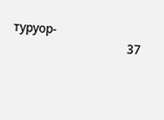туруор-
                                      37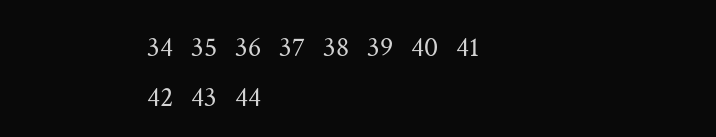34   35   36   37   38   39   40   41   42   43   44